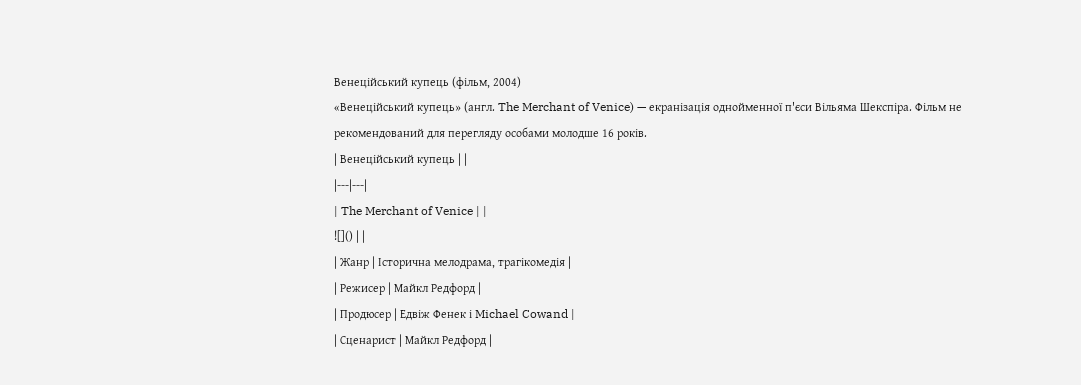Венеційський купець (фільм, 2004)
«Венеційський купець» (англ. The Merchant of Venice) — екранізація однойменної п'єси Вільяма Шекспіра. Фільм не рекомендований для перегляду особами молодше 16 років.
| Венеційський купець | |
|---|---|
| The Merchant of Venice | |
![]() | |
| Жанр | Історична мелодрама, трагікомедія |
| Режисер | Майкл Редфорд |
| Продюсер | Едвіж Фенек і Michael Cowand |
| Сценарист | Майкл Редфорд |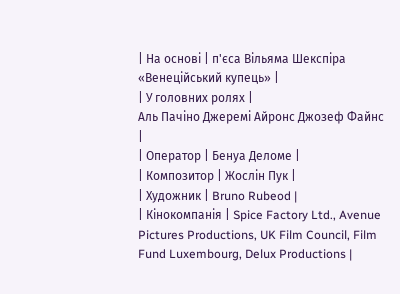| На основі | п'єса Вільяма Шекспіра «Венеційський купець» |
| У головних ролях |
Аль Пачіно Джеремі Айронс Джозеф Файнс |
| Оператор | Бенуа Деломе |
| Композитор | Жослін Пук |
| Художник | Bruno Rubeod |
| Кінокомпанія | Spice Factory Ltd., Avenue Pictures Productions, UK Film Council, Film Fund Luxembourg, Delux Productions |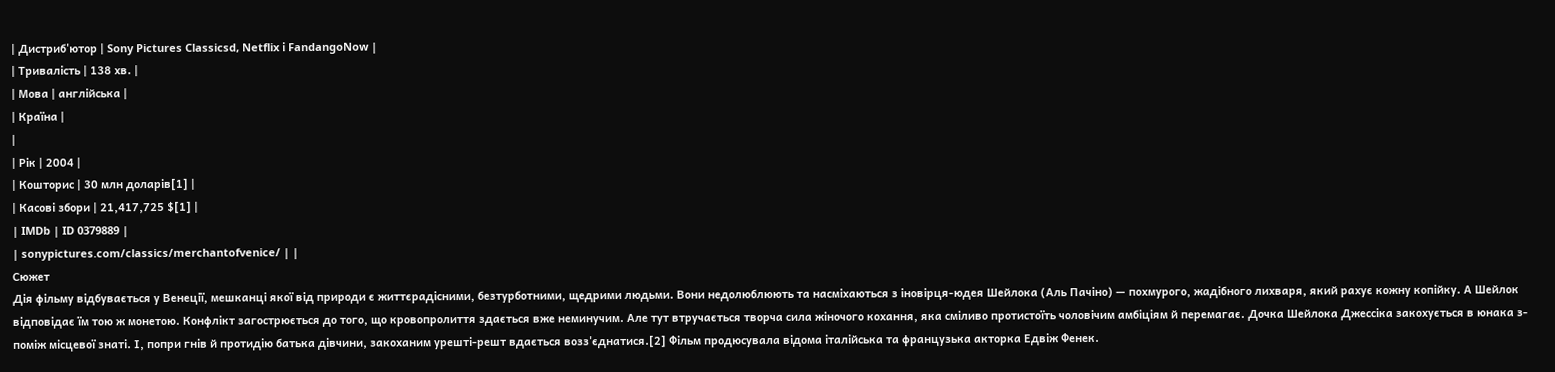| Дистриб'ютор | Sony Pictures Classicsd, Netflix і FandangoNow |
| Тривалість | 138 хв. |
| Мова | англійська |
| Країна |
|
| Рік | 2004 |
| Кошторис | 30 млн доларів[1] |
| Касові збори | 21,417,725 $[1] |
| IMDb | ID 0379889 |
| sonypictures.com/classics/merchantofvenice/ | |
Сюжет
Дія фільму відбувається у Венеції, мешканці якої від природи є життєрадісними, безтурботними, щедрими людьми. Вони недолюблюють та насміхаються з іновірця-юдея Шейлока (Аль Пачіно) — похмурого, жадібного лихваря, який рахує кожну копійку. А Шейлок відповідає їм тою ж монетою. Конфлікт загострюється до того, що кровопролиття здається вже неминучим. Але тут втручається творча сила жіночого кохання, яка сміливо протистоїть чоловічим амбіціям й перемагає. Дочка Шейлока Джессіка закохується в юнака з-поміж місцевої знаті. І, попри гнів й протидію батька дівчини, закоханим урешті-решт вдається возз'єднатися.[2] Фільм продюсувала відома італійська та французька акторка Едвіж Фенек.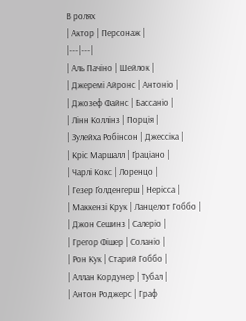В ролях
| Актор | Персонаж |
|---|---|
| Аль Пачіно | Шейлок |
| Джеремі Айронс | Антоніо |
| Джозеф Файнс | Бассаніо |
| Лінн Коллінз | Порція |
| Зулейха Робінсон | Джессіка |
| Кріс Маршалл | Ґраціано |
| Чарлі Кокс | Лоренцо |
| Гезер Ґолденгерш | Нерісса |
| Маккензі Крук | Ланцелот Гоббо |
| Джон Сешинз | Салеріо |
| Грегор Фішер | Соланіо |
| Рон Кук | Старий Гоббо |
| Аллан Кордунер | Тубал |
| Антон Роджерс | Граф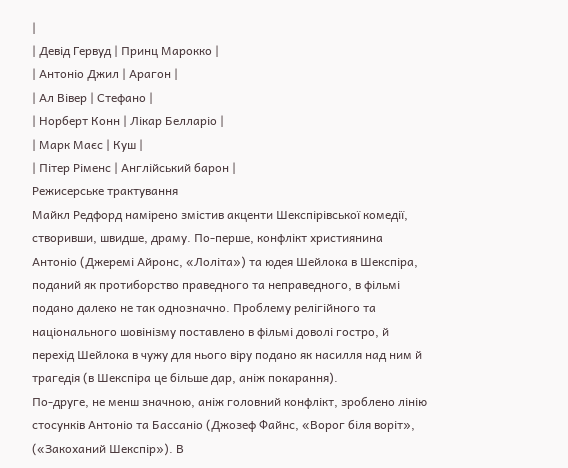|
| Девід Гервуд | Принц Марокко |
| Антоніо Джил | Арагон |
| Ал Вівер | Стефано |
| Норберт Конн | Лікар Белларіо |
| Марк Маєс | Куш |
| Пітер Ріменс | Англійський барон |
Режисерське трактування
Майкл Редфорд намірено змістив акценти Шекспірівської комедії, створивши, швидше, драму. По-перше, конфлікт християнина Антоніо (Джеремі Айронс, «Лоліта») та юдея Шейлока в Шекспіра, поданий як протиборство праведного та неправедного, в фільмі подано далеко не так однозначно. Проблему релігійного та національного шовінізму поставлено в фільмі доволі гостро, й перехід Шейлока в чужу для нього віру подано як насилля над ним й трагедія (в Шекспіра це більше дар, аніж покарання).
По-друге, не менш значною, аніж головний конфлікт, зроблено лінію стосунків Антоніо та Бассаніо (Джозеф Файнс, «Ворог біля воріт», («Закоханий Шекспір»). В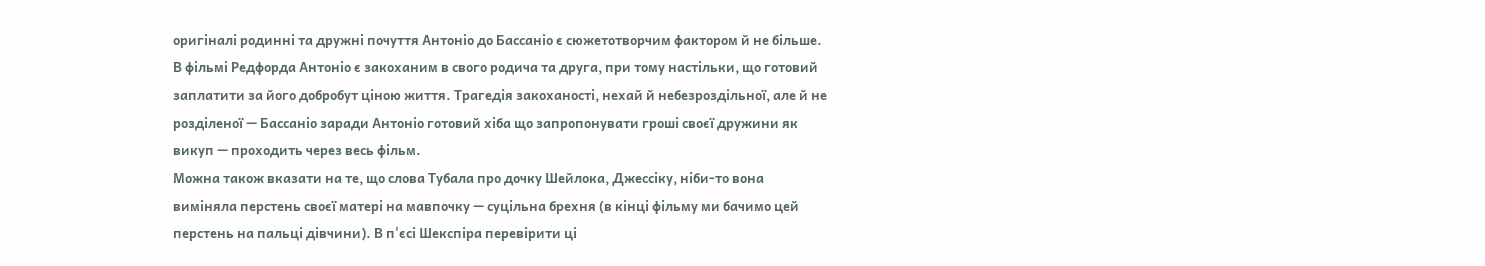оригіналі родинні та дружні почуття Антоніо до Бассаніо є сюжетотворчим фактором й не більше. В фільмі Редфорда Антоніо є закоханим в свого родича та друга, при тому настільки, що готовий заплатити за його добробут ціною життя. Трагедія закоханості, нехай й небезроздільної, але й не розділеної — Бассаніо заради Антоніо готовий хіба що запропонувати гроші своєї дружини як викуп — проходить через весь фільм.
Можна також вказати на те, що слова Тубала про дочку Шейлока, Джессіку, ніби-то вона виміняла перстень своєї матері на мавпочку — суцільна брехня (в кінці фільму ми бачимо цей перстень на пальці дівчини). В п'єсі Шекспіра перевірити ці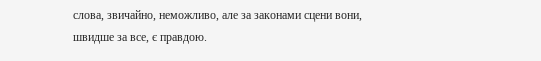слова, звичайно, неможливо, але за законами сцени вони, швидше за все, є правдою.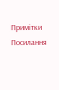Примітки
Посилання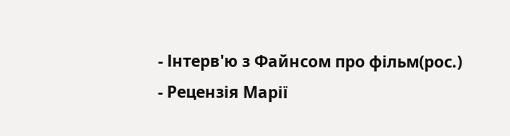- Інтерв'ю з Файнсом про фільм(рос.)
- Рецензія Марії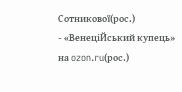Сотникової(рос.)
- «ВенеціЙський купець» на ozon.ru(рос.)